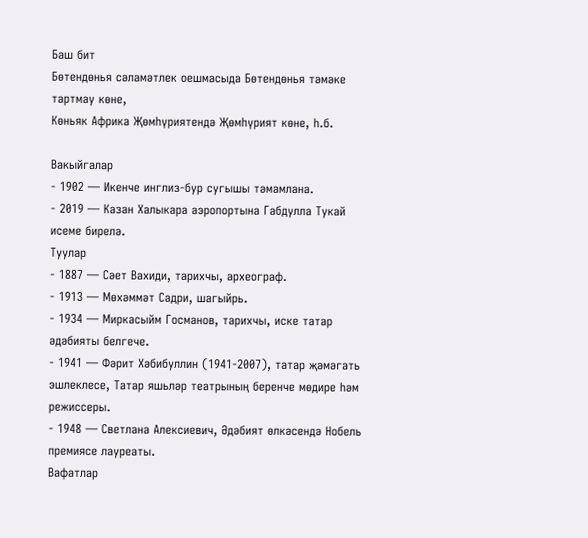Баш бит
Бөтендөнья сәламәтлек оешмасыда Бөтендөнья тәмәке тартмау көне,
Көньяк Африка Җөмһүриятендә Җөмһүрият көне, һ.б.

Вакыйгалар
- 1902 — Икенче инглиз-бур сугышы тәмамлана.
- 2019 — Казан Халыкара аэропортына Габдулла Тукай исеме бирелә.
Туулар
- 1887 — Сәет Вахиди, тарихчы, археограф.
- 1913 — Мөхәммәт Садри, шагыйрь.
- 1934 — Миркасыйм Госманов, тарихчы, иске татар әдәбияты белгече.
- 1941 — Фәрит Хәбибуллин (1941-2007), татар җәмәгать эшлеклесе, Татар яшьләр театрының беренче мөдире һәм режиссеры.
- 1948 — Светлана Алексиевич, Әдәбият өлкәсендә Нобель премиясе лауреаты.
Вафатлар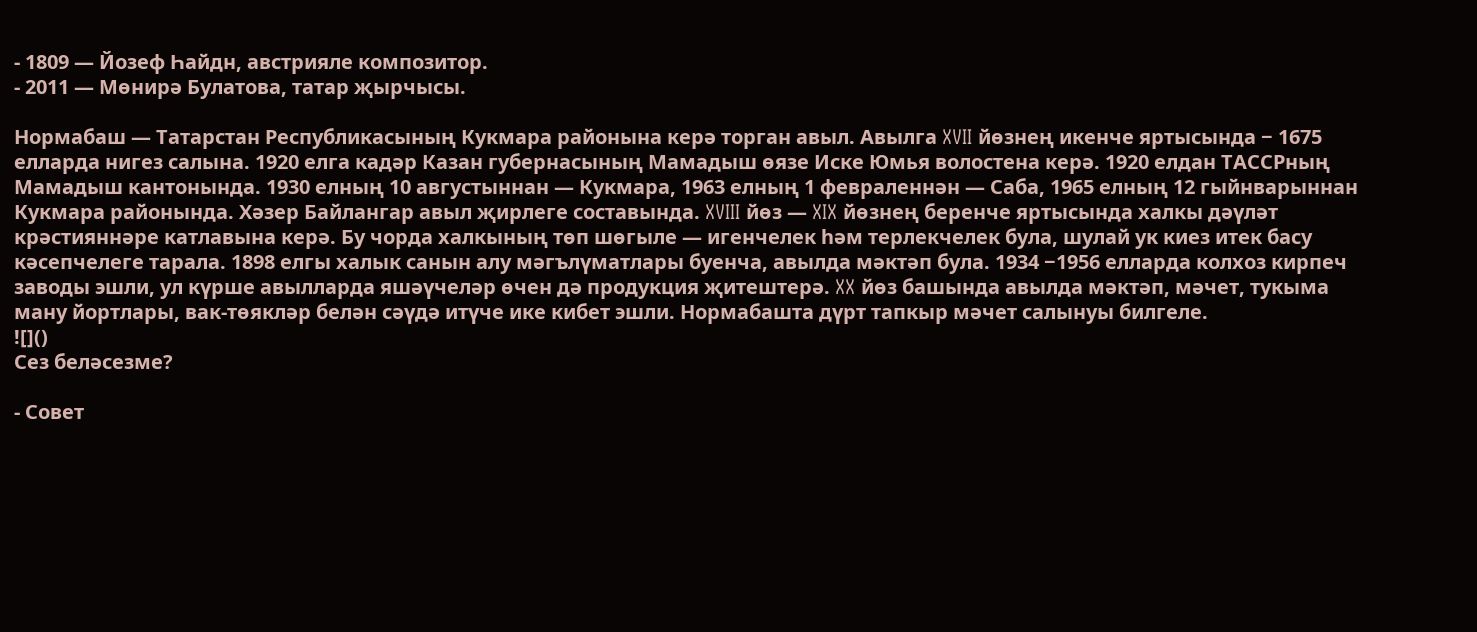- 1809 — Йозеф Һайдн, австрияле композитор.
- 2011 — Мөнирә Булатова, татар җырчысы.

Нормабаш — Татарстан Республикасының Кукмара районына керә торган авыл. Авылга XVII йөзнең икенче яртысында − 1675 елларда нигез салына. 1920 елга кадәр Казан губернасының Мамадыш өязе Иске Юмья волостена керә. 1920 елдан ТАССРның Мамадыш кантонында. 1930 елның 10 августыннан — Кукмара, 1963 елның 1 февраленнән — Саба, 1965 елның 12 гыйнварыннан Кукмара районында. Хәзер Байлангар авыл җирлеге составында. XVIII йөз — XIX йөзнең беренче яртысында халкы дәүләт крәстияннәре катлавына керә. Бу чорда халкының төп шөгыле — игенчелек һәм терлекчелек була, шулай ук киез итек басу кәсепчелеге тарала. 1898 елгы халык санын алу мәгълүматлары буенча, авылда мәктәп була. 1934 −1956 елларда колхоз кирпеч заводы эшли, ул күрше авылларда яшәүчеләр өчен дә продукция җитештерә. XX йөз башында авылда мәктәп, мәчет, тукыма ману йортлары, вак-төякләр белән сәүдә итүче ике кибет эшли. Нормабашта дүрт тапкыр мәчет салынуы билгеле.
![]()
Сез беләсезме?

- Совет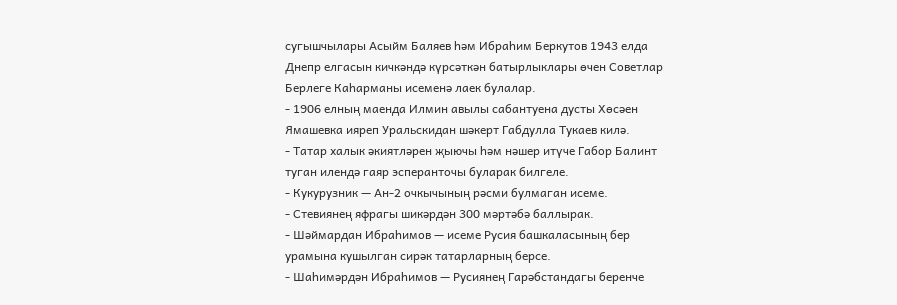сугышчылары Асыйм Баляев һәм Ибраһим Беркутов 1943 елда Днепр елгасын кичкәндә күрсәткән батырлыклары өчен Советлар Берлеге Каһарманы исеменә лаек булалар.
- 1906 елның маенда Илмин авылы сабантуена дусты Хөсәен Ямашевка ияреп Уральскидан шәкерт Габдулла Тукаев килә.
- Татар халык әкиятләрен җыючы һәм нәшер итүче Габор Балинт туган илендә гаяр эсперанточы буларак билгеле.
- Кукурузник — Ан-2 очкычының рәсми булмаган исеме.
- Стевиянең яфрагы шикәрдән 300 мәртәбә баллырак.
- Шәймардан Ибраһимов — исеме Русия башкаласының бер урамына кушылган сирәк татарларның берсе.
- Шаһимәрдән Ибраһимов — Русиянең Гарәбстандагы беренче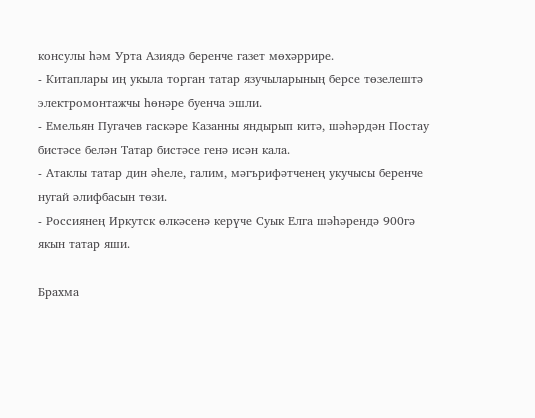консулы һәм Урта Азиядә беренче газет мөхәррире.
- Китаплары иң укыла торган татар язучыларының берсе төзелештә электромонтажчы һөнәре буенча эшли.
- Емельян Пугачев гаскәре Казанны яндырып китә, шәһәрдән Постау бистәсе белән Татар бистәсе генә исән кала.
- Атаклы татар дин әһеле, галим, мәгърифәтченең укучысы беренче нугай әлифбасын төзи.
- Россиянең Иркутск өлкәсенә керүче Суык Елга шәһәрендә 900гә якын татар яши.

Брахма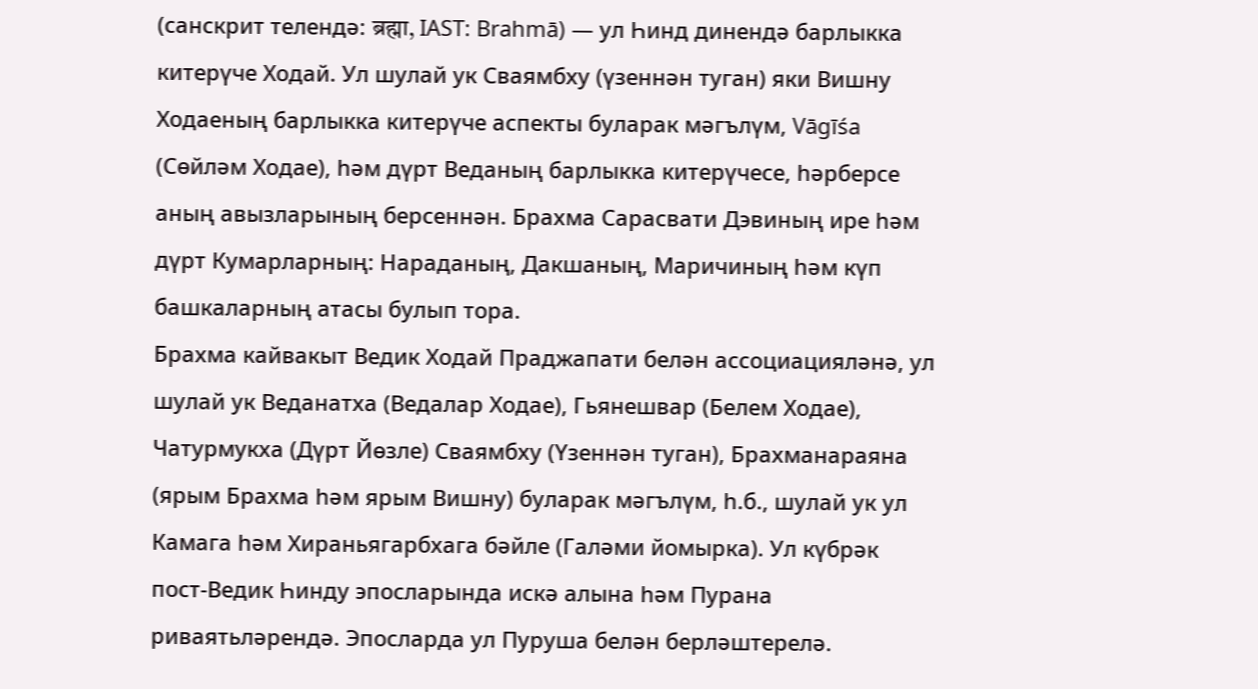(санскрит телендә: ब्रह्मा, IAST: Brahmā) — ул Һинд динендә барлыкка китерүче Ходай. Ул шулай ук Сваямбху (үзеннән туган) яки Вишну Ходаеның барлыкка китерүче аспекты буларак мәгълүм, Vāgīśa (Сөйләм Ходае), һәм дүрт Веданың барлыкка китерүчесе, һәрберсе аның авызларының берсеннән. Брахма Сарасвати Дэвиның ире һәм дүрт Кумарларның: Нараданың, Дакшаның, Маричиның һәм күп башкаларның атасы булып тора.
Брахма кайвакыт Ведик Ходай Праджапати белән ассоциацияләнә, ул шулай ук Веданатха (Ведалар Ходае), Гьянешвар (Белем Ходае), Чатурмукха (Дүрт Йөзле) Сваямбху (Үзеннән туган), Брахманараяна (ярым Брахма һәм ярым Вишну) буларак мәгълүм, һ.б., шулай ук ул Камага һәм Хираньягарбхага бәйле (Галәми йомырка). Ул күбрәк пост-Ведик Һинду эпосларында искә алына һәм Пурана риваятьләрендә. Эпосларда ул Пуруша белән берләштерелә.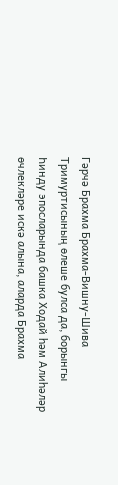Гәрчә Брахма Брахма-Вишну-Шива Тримуртисының өлеше булса да, борынгы Һинду эпосларында башка Ходай һәм Алиһәләр өчлекләре искә алына, аларда Брахма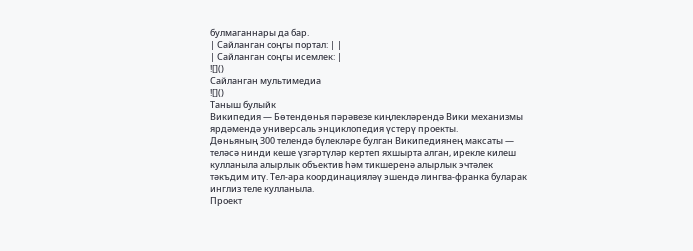булмаганнары да бар.
| Сайланган cоңгы портал: | |
| Сайланган cоңгы исемлек: |
![]()
Сайланган мультимедиа
![]()
Таныш булыйк
Википедия — Бөтендөнья пәрәвезе киңлекләрендә Вики механизмы ярдәмендә универсаль энциклопедия үстерү проекты.
Дөньяның 300 телендә бүлекләре булган Википедиянең максаты — теләсә нинди кеше үзгәртүләр кертеп яхшырта алган, ирекле килеш кулланыла алырлык объектив һәм тикшеренә алырлык эчтәлек тәкъдим итү. Тел-ара координацияләү эшендә лингва-франка буларак инглиз теле кулланыла.
Проект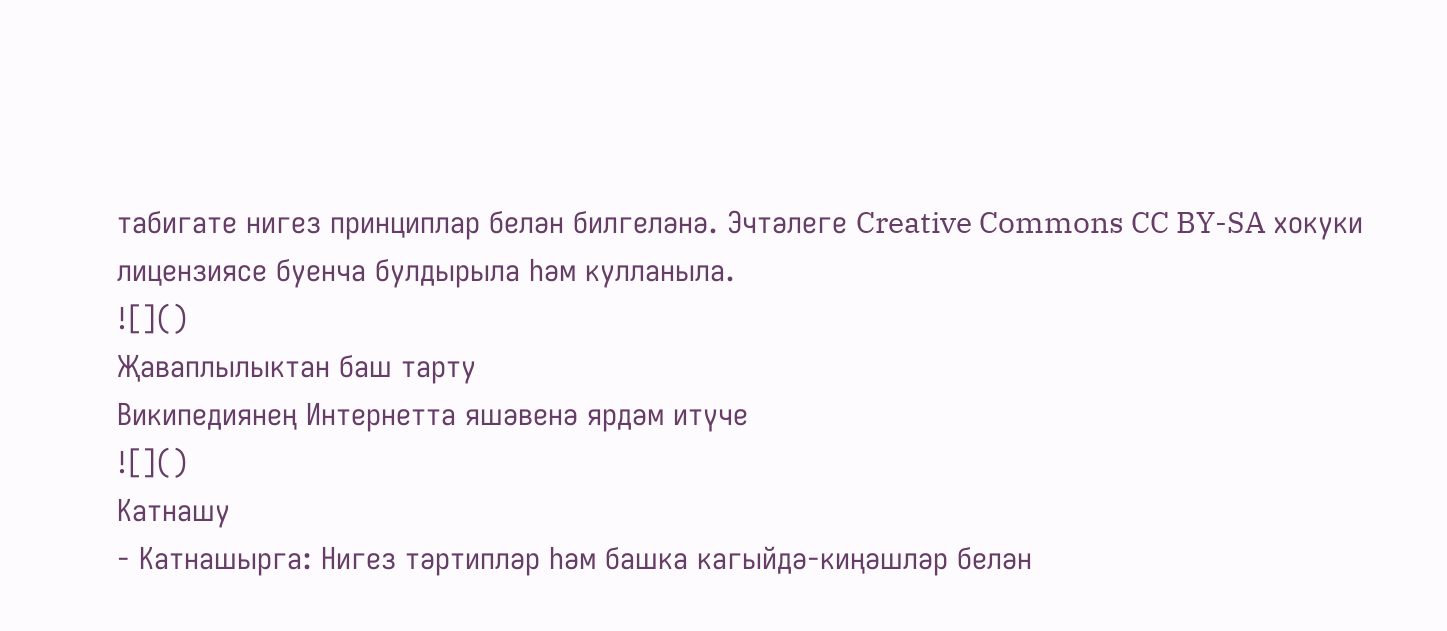табигате нигез принциплар белән билгеләнә. Эчтәлеге Creative Commons CC BY-SA хокуки лицензиясе буенча булдырыла һәм кулланыла.
![]()
Җаваплылыктан баш тарту
Википедиянең Интернетта яшәвенә ярдәм итүче
![]()
Катнашу
- Катнашырга: Нигез тәртипләр һәм башка кагыйдә-киңәшләр белән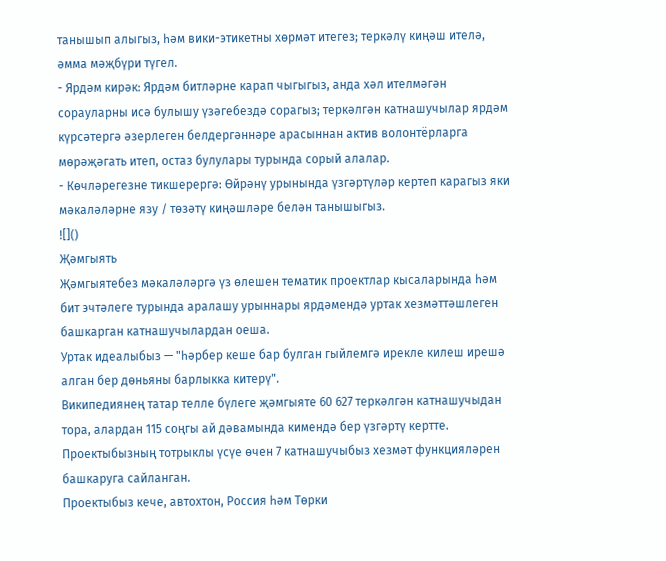танышып алыгыз, һәм вики-этикетны хөрмәт итегез; теркәлү киңәш ителә, әмма мәҗбүри түгел.
- Ярдәм кирәк: Ярдәм битләрне карап чыгыгыз, анда хәл ителмәгән сорауларны исә булышу үзәгебездә сорагыз; теркәлгән катнашучылар ярдәм күрсәтергә әзерлеген белдергәннәре арасыннан актив волонтёрларга мөрәҗәгать итеп, остаз булулары турында сорый алалар.
- Көчләрегезне тикшерергә: Өйрәнү урынында үзгәртүләр кертеп карагыз яки мәкаләләрне язу / төзәтү киңәшләре белән танышыгыз.
![]()
Җәмгыять
Җәмгыятебез мәкаләләргә үз өлешен тематик проектлар кысаларында һәм бит эчтәлеге турында аралашу урыннары ярдәмендә уртак хезмәттәшлеген башкарган катнашучылардан оеша.
Уртак идеалыбыз — "һәрбер кеше бар булган гыйлемгә ирекле килеш ирешә алган бер дөньяны барлыкка китерү".
Википедиянең татар телле бүлеге җәмгыяте 60 627 теркәлгән катнашучыдан тора, алардан 115 соңгы ай дәвамында кимендә бер үзгәртү кертте. Проектыбызның тотрыклы үсүе өчен 7 катнашучыбыз хезмәт функцияләрен башкаруга сайланган.
Проектыбыз кече, автохтон, Россия һәм Төрки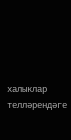халыклар телләрендәге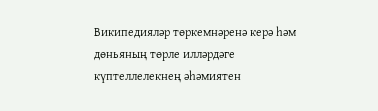Википедияләр төркемнәренә керә һәм дөньяның төрле илләрдәге күптеллелекнең әһәмиятен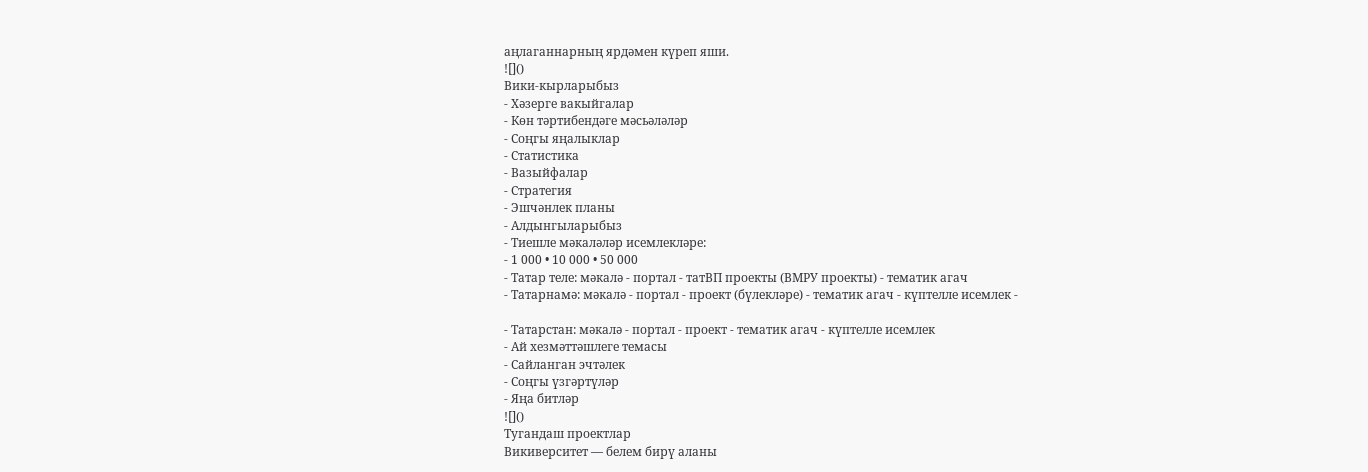аңлаганнарның ярдәмен күреп яши.
![]()
Вики-кырларыбыз
- Хәзерге вакыйгалар
- Көн тәртибендәге мәсьәләләр
- Соңгы яңалыклар
- Статистика
- Вазыйфалар
- Стратегия
- Эшчәнлек планы
- Алдынгыларыбыз
- Тиешле мәкаләләр исемлекләре:
- 1 000 • 10 000 • 50 000
- Татар теле: мәкалә - портал - татВП проекты (ВМРУ проекты) - тематик агач
- Татарнамә: мәкалә - портал - проект (бүлекләре) - тематик агач - күптелле исемлек -

- Татарстан: мәкалә - портал - проект - тематик агач - күптелле исемлек
- Ай хезмәттәшлеге темасы
- Сайланган эчтәлек
- Соңгы үзгәртүләр
- Яңа битләр
![]()
Тугандаш проектлар
Викиверситет — белем бирү аланы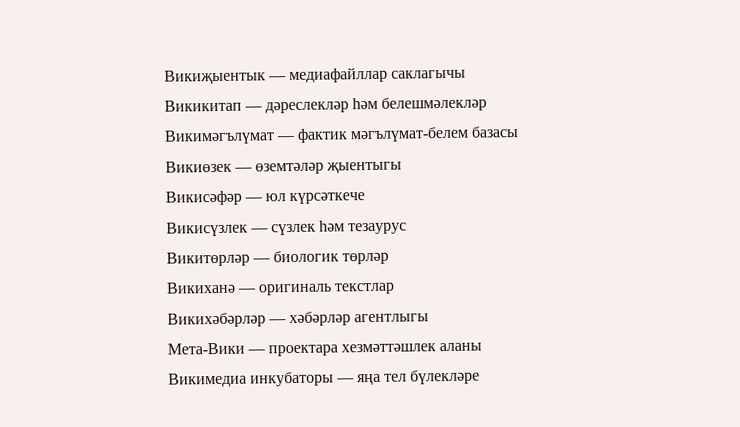Викиҗыентык — медиафайллар саклагычы
Викикитап — дәреслекләр һәм белешмәлекләр
Викимәгълүмат — фактик мәгълүмат-белем базасы
Викиөзек — өземтәләр җыентыгы
Викисәфәр — юл күрсәткече
Викисүзлек — сүзлек һәм тезаурус
Викитөрләр — биологик төрләр
Викиханә — оригиналь текстлар
Викихәбәрләр — хәбәрләр агентлыгы
Мета-Вики — проектара хезмәттәшлек аланы
Викимедиа инкубаторы — яңа тел бүлекләре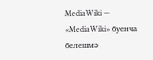MediaWiki — «MediaWiki» буенча белешмә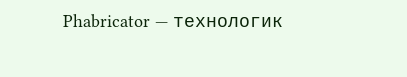Phabricator — технологик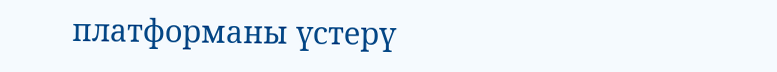платформаны үстерү